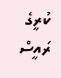ކުރީގެ ރައީސް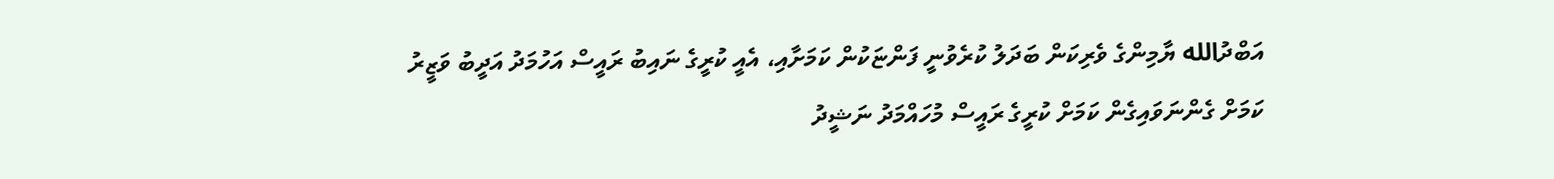އަބްދުالله ޔާމިންގެ ވެރިކަން ބަދަލު ކުރެވުނީ ފަންޏަކުން ކަމަށާއި، އެއީ ކުރީގެ ނައިބު ރައީސް އަހުމަދު އަދީބު ވަޒީރު ކަމަށް ގެންނަވައިގެން ކަމަށް ކުރީގެ ރައީސް މުހައްމަދު ނަޝީދު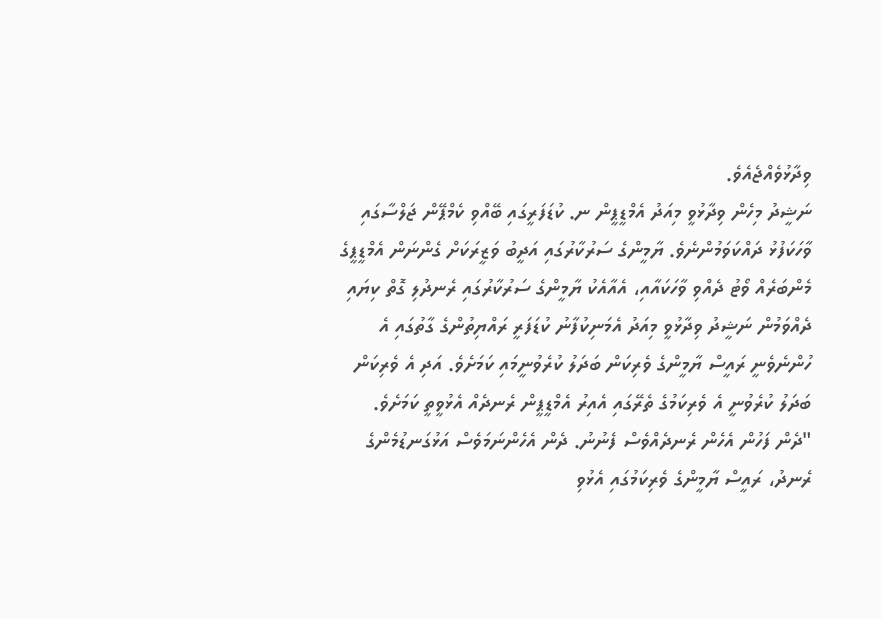ވިދާޅުވެއްޖެއެވެ.
ނަޝީދު މިހެން ވިދާޅުވީ މިއަދު އެމްޑީޕީން ނ. ކުޑަފަރީގައި ބޭއްވި ކެމްޕޭން ޖަލްސާގައި ވާހަކަފުޅު ދައްކަވަމުންނެވެ. ޔާމީންގެ ސަރުކާރުގައި އަދީބު ވަޒީރަކަށް ގެންނަން އެމްޑީޕީގެ މެންބަރެއް ވޯޓު ދެއްވި ވާހަކައާއި، އެއާއެކު ޔާމީންގެ ސަރުކާރުގައި ރެނދުލި ގޮތް ކިޔައި ދެއްވަމުން ނަޝީދު ވިދާޅުވީ މިއަދު އެމަނިކުފާނު ކުޑަފަރީ ރައްޔިތުންގެ ގާތުގައި އެ ހުންނެވެނީ ރައީސް ޔާމީންގެ ވެރިކަން ބަދަލު ކުރެވުނީމައި ކަމަށެވެ. އަދި އެ ވެރިކަން ބަދަލު ކުރެވުނީ އެ ވެރިކަމުގެ ތެރޭގައި އެއިރު އެމްޑީޕީން ރެނދެއް އެޅުވީތީ ކަމަށެވެ.
"ދެން ފަހުން އެހެން ރެނދެއްވެސް ފެނުނު. ދެން އެހެންނަމަވެސް އަޅުގަނޑުމެންގެ ރެނދު، ރައީސް ޔާމީންގެ ވެރިކަމުގައި އެޅުވި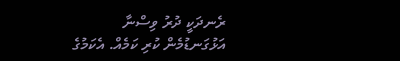ރެނދަކީ ދުރު ވިސްނާ އަޅުގަނޑުމެން ކުރި ކަމެއް. އެކަމުގެ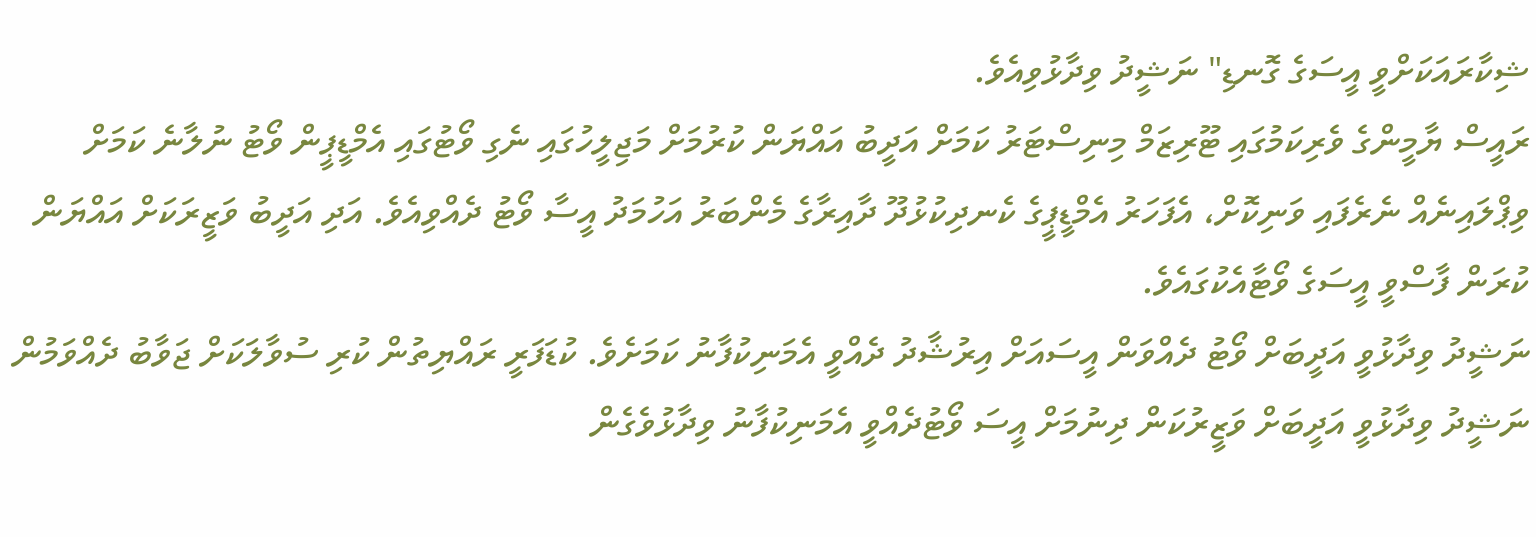ޝިކާރައަކަށްވީ އީސަގެ ގޮނޑި" ނަޝީދު ވިދާޅުވިއެވެ.
ރައީސް ޔާމީންގެ ވެރިކަމުގައި ޓޫރިޒަމް މިނިސްޓަރު ކަމަށް އަދީބު އައްޔަން ކުރުމަށް މަޖިލީހުގައި ނެގި ވޯޓުގައި އެމްޑީޕީން ވޯޓު ނުލާނެ ކަމަށް ވިޕްލައިނެއް ނެރެފައި ވަނިކޮށް، އެފަހަރު އެމްޑީޕީގެ ކެނދިކުޅުދޫ ދާއިރާގެ މެންބަރު އަހުމަދު އީސާ ވޯޓު ދެއްވިއެވެ. އަދި އަދީބު ވަޒީރަކަށް އައްޔަން ކުރަން ފާސްވީ އީސަގެ ވޯޓާއެކުގައެވެ.
ނަޝީދު ވިދާޅުވީ އަދީބަށް ވޯޓު ދެއްވަން އީސައަށް އިރުޝާދު ދެއްވީ އެމަނިކުފާނު ކަމަށެވެ. ކުޑަފަރީ ރައްޔިތުން ކުރި ސުވާލަކަށް ޖަވާބު ދެއްވަމުން ނަޝީދު ވިދާޅުވީ އަދީބަށް ވަޒީރުކަން ދިނުމަށް އީސަ ވޯޓުދެއްވީ އެމަނިކުފާނު ވިދާޅުވެގެން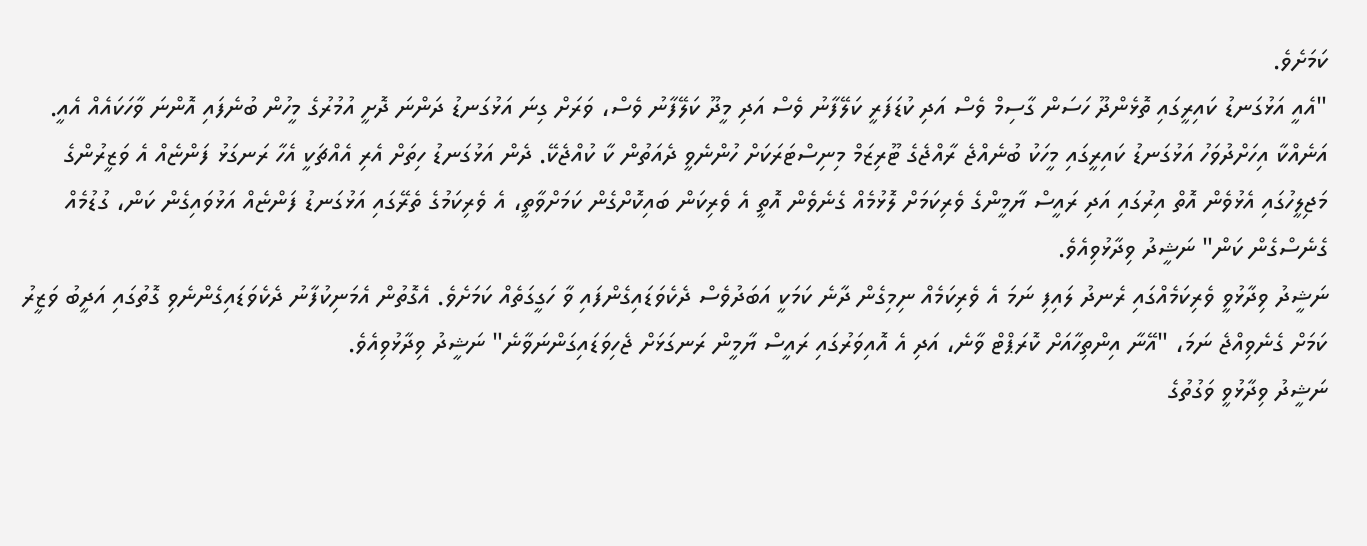ކަމަށެވެ.
"އެއީ އަޅުގަނޑު ކައިރީގައި ތޮޅެންދޫ ހަސަން ގާސިމް ވެސް އަދި ކުޑަފަރީ ކަލޭފާނު ވެސް އަދި މީދޫ ކަލޭފާނު ވެސް، ވަރަށް ގިނަ އަޅުގަނޑު ދަންނަ ދޮށީ އުމުރުގެ މީހުން ބުނެފައި އޮންނަ ވާހަކައެއް އެއީ. އަނެއްކާ އިހަށްދުވަހު އަޅުގަނޑު ކައިރީގައި މީހަކު ބުނެއްޖެ ރާއްޖެގެ ޓޫރިޒަމް މިނިސްޓަރަކަށް ހުންނެވީ ދެއަތުން ކާ ކުއްޖެކޭ. ދެން އަޅުގަނޑު ހިތަށް އެރި އެއްޗަކީ އެހާ ރަނގަޅު ފަންޏެއް އެ ވަޒީރުންގެ މަޖިލީހުގައި އެޅުވެން އޮތް އިރުގައި އަދި ރައީސް ޔާމީންގެ ވެރިކަމަށް ލޮޅުމެއް ގެނެވެން އޮތީ އެ ވެރިކަން ބައިކޮށްގެން ކަމަށްވާތީ، އެ ވެރިކަމުގެ ތެރޭގައި އަޅުގަނޑު ފަންޏެއް އަޅުވައިގެން ކަން، ގުޑުމެއް ގެނެސްގެން ކަން" ނަޝީދު ވިދާޅުވިއެވެ.
ނަޝީދު ވިދާޅުވީ ވެރިކަމެއްގައި ރެނދު ލައިފި ނަމަ އެ ވެރިކަމެއް ނިމިގެން ދާނެ ކަމަކީ އަބަދުވެސް ދެކެވަޑައިގެންފައި ވާ ހަގީގަތެއް ކަމަށެވެ. އެގޮތުން އެމަނިކުފާނު ދެކެވަޑައިގެންނެވި ގޮތުގައި އަދީބު ވަޒީރު ކަމަށް ގެނެވިއްޖެ ނަމަ، "އޭނާ އިންތިހާއަށް ކޮރަޕްޓް ވާނެ، އަދި އެ އޮއިވަރުގައި ރައީސް ޔާމީން ރަނގަޅަށް ޖެހިވަޑައިގަންނަވާނެ" ނަޝީދު ވިދާޅުވިއެވެ.
ނަޝީދު ވިދާޅުވީ ވަގުތުގެ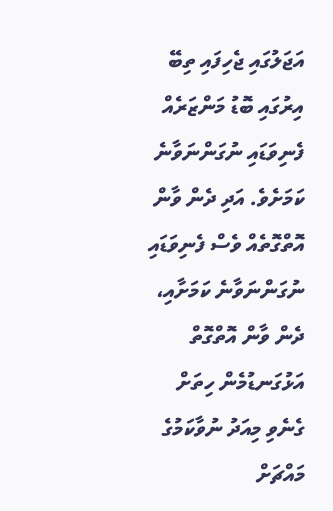އަޖަލުގައި ޖެހިފައި ތިބޭ އިރުގައި ބޮޑު މަންޒަރެއް ފެނިވަޑައި ނުގަންނަވާނެ ކަމަށެވެ. އަދި ދެން ވާން އޮތްގޮތެއް ވެސް ފެނިވަޑައި ނުގަންނަވާނެ ކަމަށާއި، ދެން ވާން އޮތްގޮތް އަޅުގަނޑުމެން ހިތަށް ގެނެވި މިއަދު ނުވާކަމުގެ މައްޗަށް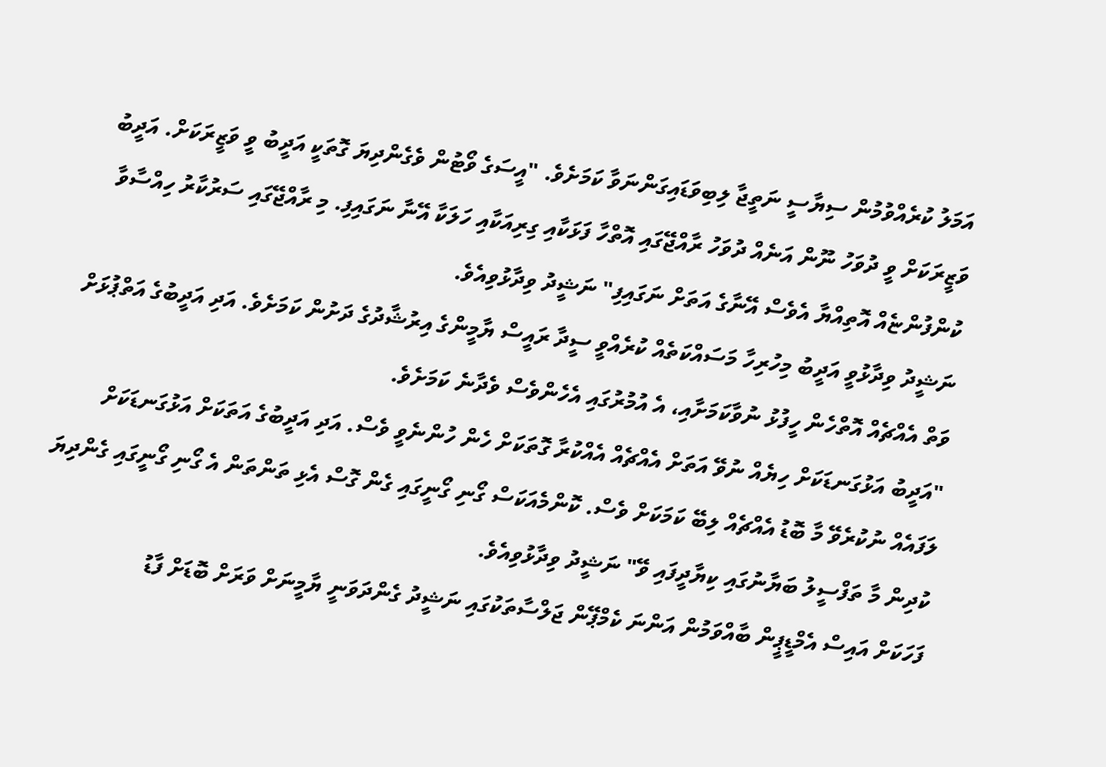އަމަލު ކުރެއްވުމުން ސިޔާސީ ނަތީޖާ ލިބިވަޑައިގަންނަވާ ކަމަށެވެ. "އީސަގެ ވޯޓުން ވެގެންދިޔަ ގޮތަކީ އަދީބު ވީ ވަޒީރަކަށް. އަދީބު ވަޒީރަކަށް ވީ ދުވަހު ނޫން އަނެއް ދުވަހު ރާއްޖޭގައި އޮތްހާ ފަޅަކާއި ގިރިއަކާއި ހަލަކާ އޭނާ ނަގައިފި. މި ރާއްޖޭގައި ސަރުކާރު ހިއްސާވާ ކުންފުންޏެއް އޮތިއްޔާ އެވެސް އޭނާގެ އަތަށް ނަގައިފި" ނަޝީދު ވިދާޅުވިއެވެ.
ނަޝީދު ވިދާޅުވީ އަދީބު މިހުރިހާ މަސައްކަތެއް ކުރެއްވީ ސީދާ ރައީސް ޔާމީންގެ އިރުޝާދުގެ ދަށުން ކަމަށެވެ. އަދި އަދީބުގެ އަތްޕުޅަށް ވަތް އެއްޗެއް އޮތްހެން ހީފުޅު ނުވާކަމަށާއި، އެ އުމުރުގައި އެހެންވެސް ވެދާނެ ކަމަށެވެ.
"އަދީބު އަޅުގަނޑަކަށް ހިޔެއް ނުވޭ އަތަށް އެއްޗެއް އެއްކުރާ ގޮތަކަށް ހެން ހުންނެވީ ވެސް. އަދި އަދީބުގެ އަތަކަށް އަޅުގަނޑަކަށް ލަފައެއް ނުކުރެވޭ މާ ބޮޑު އެއްޗެއް ލިބޭ ކަމަކަށް ވެސް. ކޮންމެއަކަސް ގޯނި ގޯނީގައި ގެން ގޮސް އެޅި ތަންތަން އެ ގޯނި ގޯނީގައި ގެންދިޔަ ކުދިން މާ ތަފްސީލު ބަޔާނުގައި ކިޔާދީފައި ވޭ" ނަޝީދު ވިދާޅުވިއެވެ.
ފަހަކަށް އައިސް އެމްޑީޕީން ބާއްވަމުން އަންނަ ކެމްޕޭން ޖަލްސާތަކުގައި ނަޝީދު ގެންދަވަނީ ޔާމީނަށް ވަރަށް ބޮޑަށް ފާޑު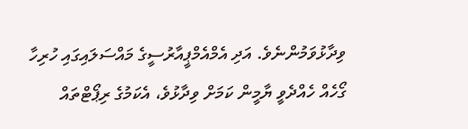ވިދާޅުވަމުންނެވެ. އަދި އެމްއެމްޕީއާރުސީގެ މައްސަލައިގައި ހުރިހާ ގޯހެއް ހެއްދެވީ ޔާމީން ކަމަށް ވިދާޅުވެ، އެކަމުގެ ރިޕޯޓްތައް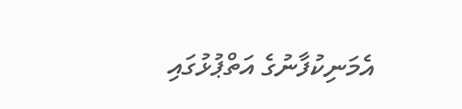އެމަނިކުފާނުގެ އަތްޕުޅުގައި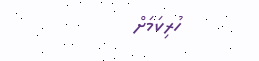ހުރިކަމަށް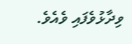ވިދާޅުވެފައި ވެއެވެ.